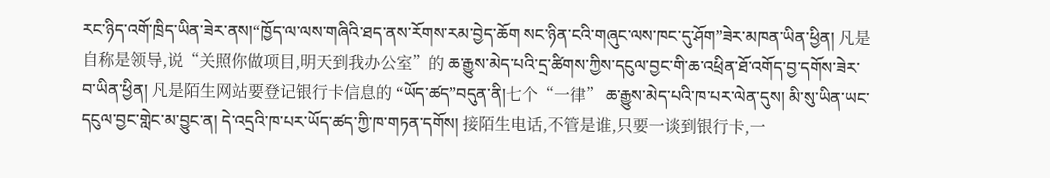རང་ཉིད་འགོ་ཁྲིད་ཡིན་ཟེར་ནས།“ཁྱོད་ལ་ལས་གཞིའི་ཐད་ནས་རོགས་རམ་བྱེད་ཆོག སང་ཉིན་ངའི་གཞུང་ལས་ཁང་དུ་ཤོག”ཟེར་མཁན་ཡིན་ཕྱིན། 凡是自称是领导,说“关照你做项目,明天到我办公室”的 ཆ་རྒྱུས་མེད་པའི་དྲ་ཚིགས་ཀྱིས་དངུལ་བྱང་གི་ཆ་འཕྲིན་ཐོ་འགོད་བྱ་དགོས་ཟེར་བ་ཡིན་ཕྱིན། 凡是陌生网站要登记银行卡信息的 “ཡོད་ཚད”བདུན་ནི།七个“一律” ཆ་རྒྱུས་མེད་པའི་ཁ་པར་ལེན་དུས། མི་སུ་ཡིན་ཡང་དངུལ་བྱང་གླེང་མ་བྱུང་ན། དེ་འདྲའི་ཁ་པར་ཡོད་ཚད་ཀྱི་ཁ་གཏན་དགོས། 接陌生电话,不管是谁,只要一谈到银行卡,一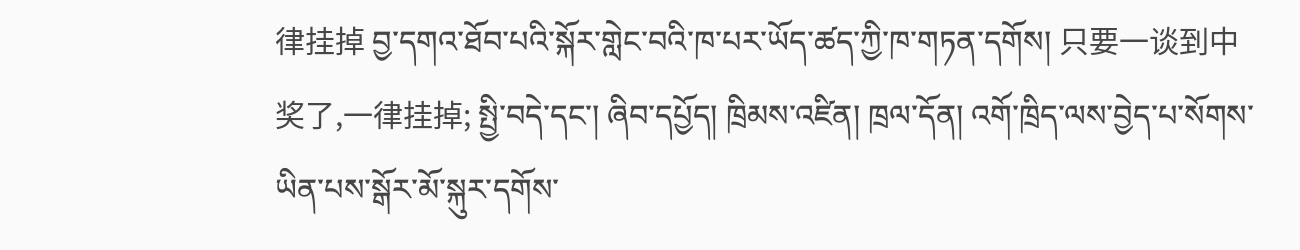律挂掉 བྱ་དགའ་ཐོབ་པའི་སྐོར་གླེང་བའི་ཁ་པར་ཡོད་ཚད་ཀྱི་ཁ་གཏན་དགོས། 只要一谈到中奖了,一律挂掉; སྤྱི་བདེ་དང་། ཞིབ་དཔྱོད། ཁྲིམས་འཛིན། ཁྲལ་དོན། འགོ་ཁྲིད་ལས་བྱེད་པ་སོགས་ཡིན་པས་སྒོར་མོ་སྐུར་དགོས་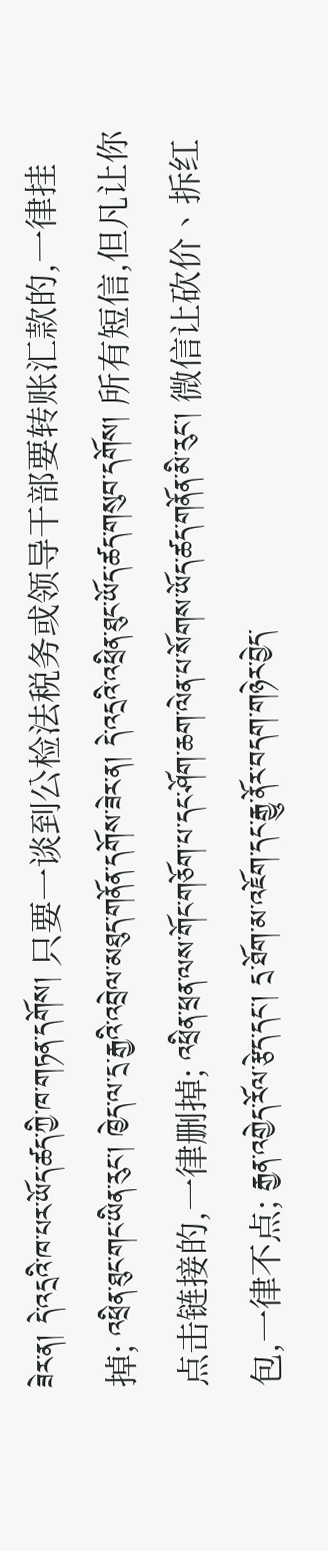ཟེར་ན། དེ་འདྲའི་ཁ་པར་ཡོད་ཚད་ཀྱི་ཁ་གཏན་དགོས། 只要一谈到公检法税务或领导干部要转账汇款的,一律挂掉; འཕྲིན་ཐུང་གང་ཡིན་རུང་། ཁྱེད་ལ་དྲ་རྒྱའི་འབྲེལ་མཐུད་གནོན་དགོས་ཟེར་ན། དེ་འདྲའི་འཕྲིན་ཐུང་ཡོད་ཚད་གསུབ་དགོས། 所有短信,但凡让你点击链接的,一律删掉; འཕྲིན་ཕྲན་ལས་གོང་གཅོག་པ་དང་ཤོག་ཆག་ལེན་པ་སོགས་ཡོད་ཚད་གནོན་མི་རུང་། 微信让砍价、拆红包,一律不点; རྒྱན་འགྱེད་རོལ་རྩེད་དང་། དྲ་ཐོག་མ་འཇོག་དང་རྒྱུ་ནོར་བདག་གཉེར་བྱེད་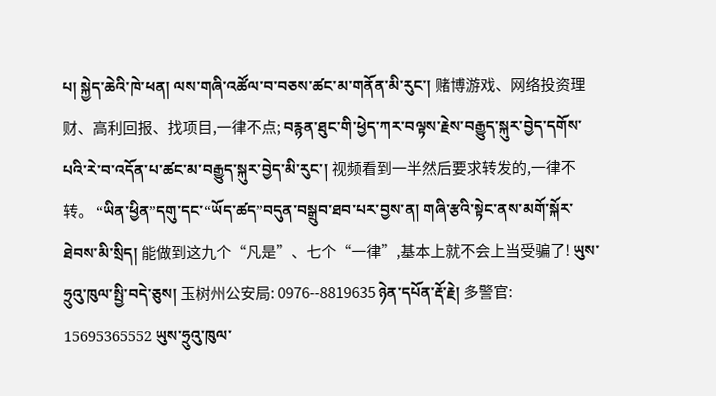པ། སྐྱེད་ཆེའི་ཁེ་ཕན། ལས་གཞི་འཚོལ་བ་བཅས་ཚང་མ་གནོན་མི་རུང་། 赌博游戏、网络投资理财、高利回报、找项目,一律不点; བརྙན་ཐུང་གི་ཕྱེད་ཀར་བལྟས་རྗེས་བརྒྱུད་སྐུར་བྱེད་དགོས་པའི་རེ་བ་འདོན་པ་ཚང་མ་བརྒྱུད་སྐུར་བྱེད་མི་རུང་། 视频看到一半然后要求转发的,一律不转。 “ཡིན་ཕྱིན”དགུ་དང་“ཡོད་ཚད”བདུན་བསྒྲུབ་ཐབ་པར་བྱས་ན། གཞི་རྩའི་སྟེང་ནས་མགོ་སྐོར་ཐེབས་མི་སྲིད། 能做到这九个“凡是”、七个“一律”,基本上就不会上当受骗了! ཡུས་ཧྲུའུ་ཁུལ་སྤྱི་བདེ་ཅུས། 玉树州公安局: 0976--8819635 ཉེན་དཔོན་རྡོ་རྗེ། 多警官: 15695365552 ཡུས་ཧྲུའུ་ཁུལ་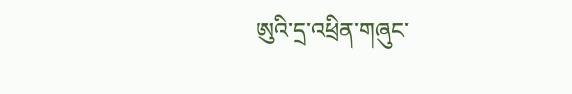ཨུའི་དྲ་འཕྲིན་གཞུང་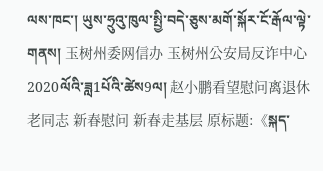ལས་ཁང་། ཡུས་ཧྲུའུ་ཁུལ་སྤྱི་བདེ་ཅུས་མགོ་སྐོར་ངོ་རྒོལ་ལྟེ་གནས། 玉树州委网信办 玉树州公安局反诈中心 2020ལོའི་ཟླ1པོའི་ཚེས9ལ། 赵小鹏看望慰问离退休老同志 新春慰问 新春走基层 原标题:《སྐད་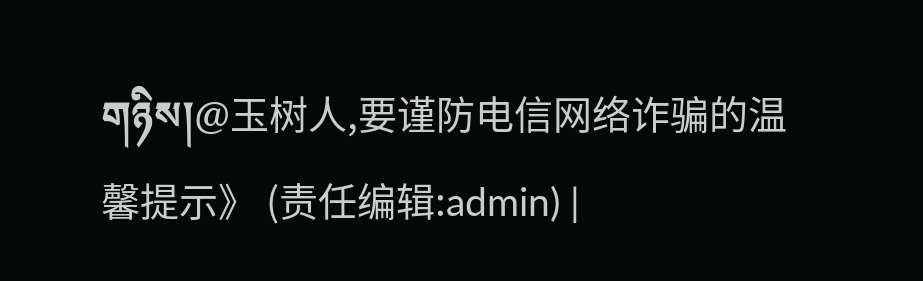གཉིས།@玉树人,要谨防电信网络诈骗的温馨提示》 (责任编辑:admin) |